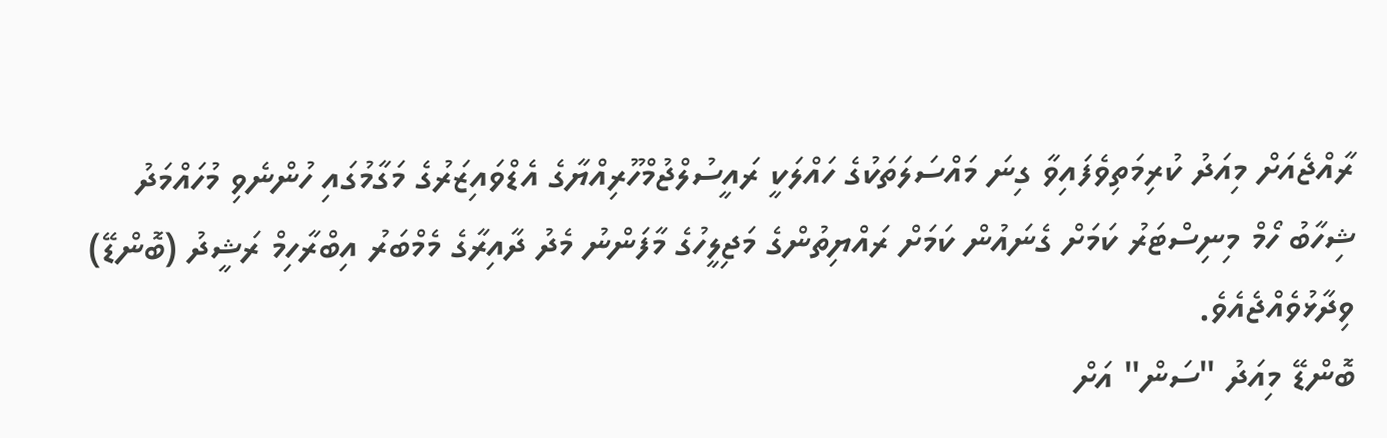ރާއްޖެއަށް މިއަދު ކުރިމަތިވެފައިވާ ގިނަ މައްސަލަތަކުގެ ހައްލަކީ ރައީސުލްޖުމްހޫރިއްޔާގެ އެޑްވައިޒަރުގެ މަގާމުގައި ހުންނެވި މުހައްމަދު ޝިހާބު ހޯމް މިނިސްޓަރު ކަމަށް ގެނައުން ކަމަށް ރައްޔިތުންގެ މަޖިލީހުގެ މާފަންނު މެދު ދާއިރާގެ މެމްބަރު އިބްރާހިމް ރަޝީދު (ބޮންޑޭ) ވިދާޅުވެއްޖެއެވެ.
ބޮންޑޭ މިއަދު "ސަން" އަށް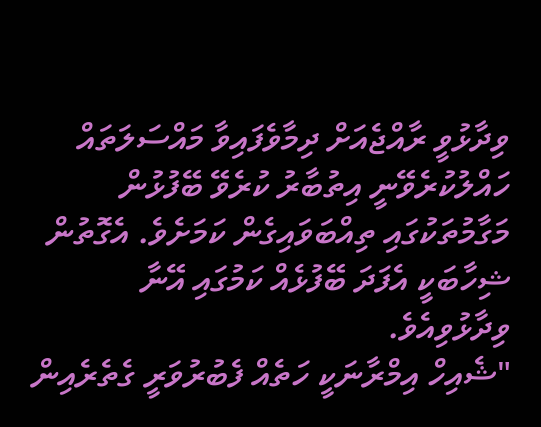ވިދާޅުވީ ރާއްޖެއަށް ދިމާވެފައިވާ މައްސަލަތައް ހައްލުކުރެވޭނީ އިތުބާރު ކުރެވޭ ބޭފުޅުން މަގާމުތަކުގައި ތިއްބަވައިގެން ކަމަށެވެ. އެގޮތުން ޝިހާބަކީ އެފަދަ ބޭފުޅެއް ކަމުގައި އޭނާ ވިދާޅުވިއެވެ.
"ޝެއިހް އިމްރާނަކީ ހަތެއް ފެބުރުވަރީ ގެތެރެއިން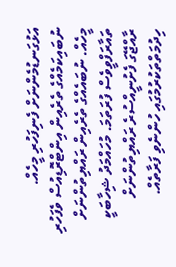އަޅުގަނޑުމެންނަށް ފެނިފަހުރި މީހެއް. ނުބައިކަމެއްގެ ތެރެއިން އިންޓްރޮޑިއުސް ވެފަހުރި މީހެއް. ނުބައެއްގެ ތެރެއިން ރައްޔިތުންނަށް ތައާރަފްވީވެސް ފުރަތަމަ. މުހައްމަދު ޝިހާބަކީ ރާއްޖޭގަ ފެށުނީއްސުރެ ރައްޔިތުންނަށް ހިދުމަތްތަކުރުމުގައި ހުންނެވި ފަރާތެއް.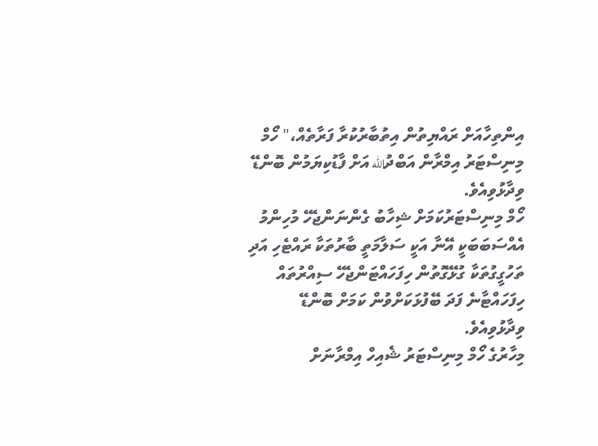އިންތިހާއަށް ރައްޔިތުން އިތުބާރުކުރާ ފަރާތެއް،" ހޯމް މިނިސްޓަރު އިމްރާން އަބްދުالله އަށް ފާޑުކިޔަމުން ބޮންޑޭ ވިދާޅުވިއެވެ.
ހޯމް މިނިސްޓަރުކަމަށް ޝިހާބު ގެންނަންޖެހޭ މުހިންމު އެއްސަބަބަކީ އޭނާ އަކީ ސަލާމަތީ ބާރުތަކާ ރައްޓެހި އަދި ތަހުގީގުތަކާ ގުޅޭގޮތުން ހިފަހައްޓަންޖެހޭ ސިއްރުތައް ހިފަހައްޓާނެ ފަދަ ބޭފުޅަކަށްވުން ކަމަށް ބޮންޑޭ ވިދާޅުވިއެވެ.
މިހާރުގެ ހޯމް މިނިސްޓަރު ޝެއިހް އިމްރާނަށް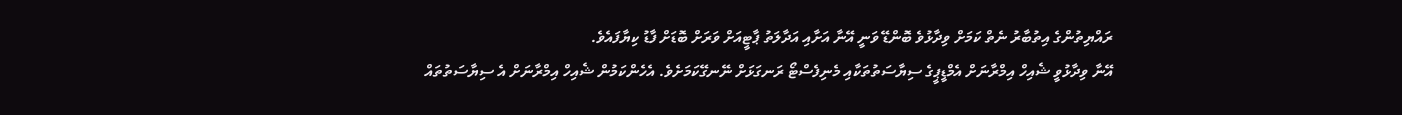ރައްޔިތުންގެ އިތުބާރު ނެތް ކަމަށް ވިދާޅުވެ ބޮންޑޭ ވަނީ އޭނާ އަށާއި އަދާލަތު ޕާޓީއަށް ވަރަށް ބޮޑަށް ފާޑު ކިޔާފައެވެ.
އޭނާ ވިދާޅުވީ ޝެއިހް އިމްރާނަށް އެމްޑީޕީގެ ސިޔާސަތުތަކާއި މެނިފެސްޓޯ ރަނގަޅަށް ނޭނގޭކަމަށެވެ. އެހެންކަމުން ޝެއިހް އިމްރާނަށް އެ ސިޔާސަތުތައް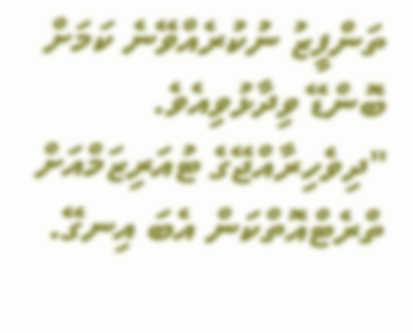ތަންފީޒު ނުކުރެއްވޭނެ ކަމަށް ބޮންޑޭ ވިދާޅުވިއެވެ.
"ދިވެހިރާއްޖޭގެ ޓުއަރިޒަމްއަށް ތްރެޓްއޮތްކަން އެބަ އިނގޭ.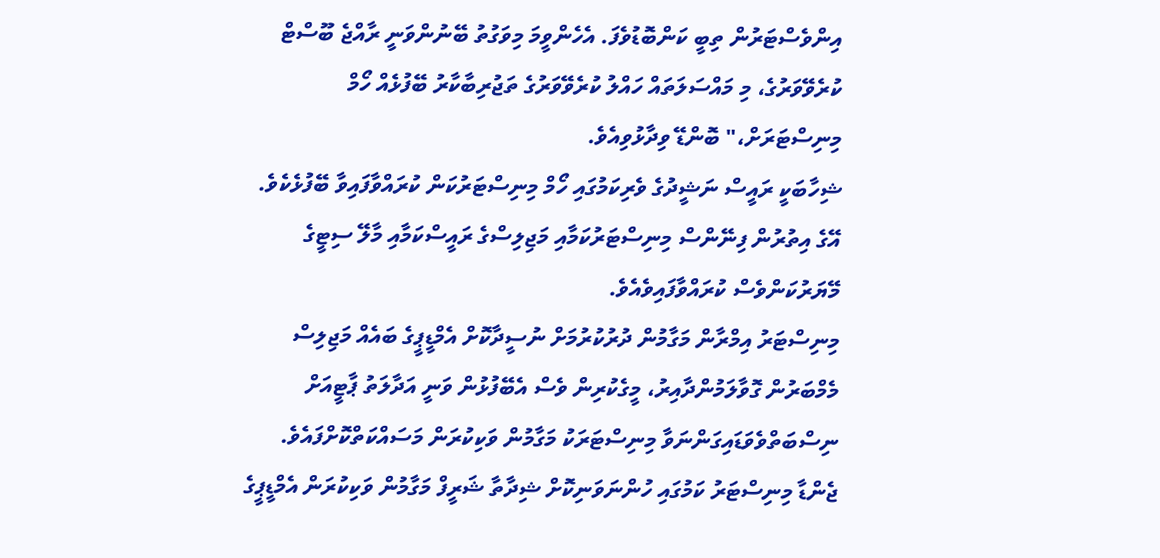އިންވެސްޓަރުން ތިބީ ކަންބޮޑުވެފަ. އެހެންވީމަ މިވަގުތު ބޭނުންވަނީ ރާއްޖެ ބޫސްޓް ކުރެވޭވަރުގެ، މި މައްސަލަތައް ހައްލު ކުރެވޭވަރުގެ ތަޖުރިބާކާރު ބޭފުޅެއް ހޯމް މިނިސްޓަރަށް،" ބޮންޑޭ ވިދާޅުވިއެވެ.
ޝިހާބަކީ ރައީސް ނަޝީދުގެ ވެރިކަމުގައި ހޯމް މިނިސްޓަރުކަން ކުރައްވާފައިވާ ބޭފުޅެކެވެ. އޭގެ އިތުރުން ފިނޭންސް މިނިސްޓަރުކަމާއި މަޖިލިސްގެ ރައީސްކަމާއި މާލޭ ސިޓީގެ މޭޔަރުކަންވެސް ކުރައްވާފައިވެއެވެ.
މިނިސްޓަރު އިމްރާން މަގާމުން ދުރުކުރުމަށް ނުސީދާކޮށް އެމްޑީޕީގެ ބައެއް މަޖިލިސް މެމްބަރުން ގޮވާލަމުންދާއިރު، މީގެކުރިން ވެސް އެބޭފުޅުން ވަނީ އަދާލަތު ޕާޓީއަށް ނިސްބަތްވެވަޑައިގަންނަވާ މިނިސްޓަރަކު މަގާމުން ވަކިކުރަން މަސައްކަތްކޮށްފައެވެ.
ޖެންޑާ މިނިސްޓަރު ކަމުގައި ހުންނަވަނިކޮށް ޝިދާތާ ޝަރީފް މަގާމުން ވަކިކުރަން އެމްޑީޕީގެ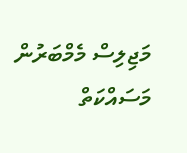މަޖިލިސް މެމްބަރުން މަސައްކަތް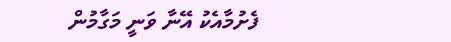ފެށުމާއެކު އޭނާ ވަނީ މަގާމުން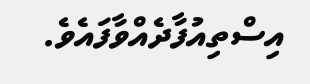އިސްތިއުފާދެއްވާފައެވެ.